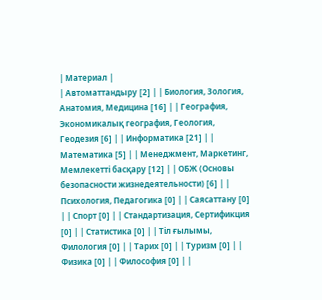| Материал |
| Автоматтандыру [2] | | Биология, Зология, Анатомия, Медицина [16] | | География, Экономикалық география, Геология, Геодезия [6] | | Информатика [21] | | Математика [5] | | Менеджмент, Маркетинг, Мемлекетті басқару [12] | | ОБЖ (Основы безопасности жизнедеятельности) [6] | | Психология, Педагогика [0] | | Саясаттану [0] | | Спорт [0] | | Стандартизация, Сертификция [0] | | Статистика [0] | | Тіл ғылымы, Филология [0] | | Тарих [0] | | Туризм [0] | | Физика [0] | | Философия [0] | |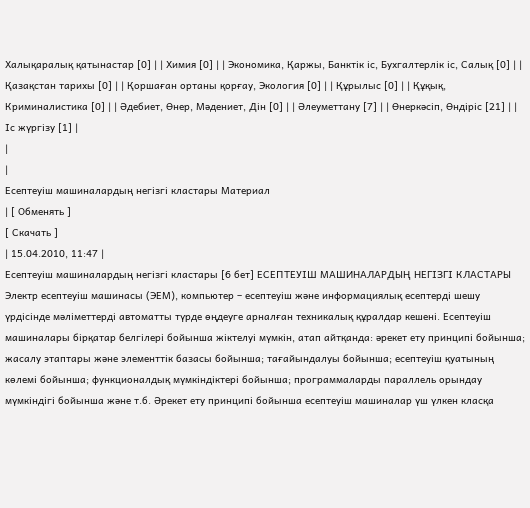Халықаралық қатынастар [0] | | Химия [0] | | Экономика, Қаржы, Банктік іс, Бухгалтерлік іс, Салық [0] | | Қазақстан тарихы [0] | | Қоршаған ортаны қорғау, Экология [0] | | Құрылыс [0] | | Құқық, Криминалистика [0] | | Әдебиет, Өнер, Мәдениет, Дін [0] | | Әлеуметтану [7] | | Өнеркәсіп, Өндіріс [21] | | Іс жүргізу [1] |
|
|
Есептеуіш машиналардың негізгі кластары Материал
| [ Обменять ]
[ Скачать ]
| 15.04.2010, 11:47 |
Есептеуіш машиналардың негізгі кластары [6 бет] ЕСЕПТЕУІШ МАШИНАЛАРДЫҢ НЕГІЗГІ КЛАСТАРЫ Электр есептеуіш машинасы (ЭЕМ), компьютер – есептеуіш және информациялық есептерді шешу үрдісінде мәліметтерді автоматты түрде өңдеуге арналған техникалық құралдар кешені. Есептеуіш машиналары бірқатар белгілері бойынша жіктелуі мүмкін, атап айтқанда: әрекет ету принципі бойынша; жасалу этаптары және элементтік базасы бойынша; тағайындалуы бойынша; есептеуіш қуатының көлемі бойынша; функционалдық мүмкіндіктері бойынша; программаларды параллель орындау мүмкіндігі бойынша және т.б. Әрекет ету принципі бойынша есептеуіш машиналар үш үлкен класқа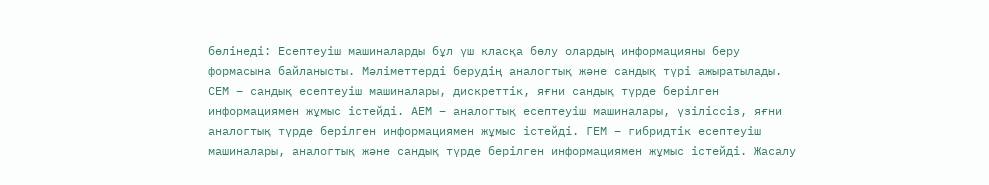бөлінеді: Есептеуіш машиналарды бұл үш класқа бөлу олардың информацияны беру формасына байланысты. Мәліметтерді берудің аналогтық және сандық түрі ажыратылады. СЕМ – сандық есептеуіш машиналары, дискреттік, яғни сандық түрде берілген информациямен жұмыс істейді. АЕМ – аналогтық есептеуіш машиналары, үзіліссіз, яғни аналогтық түрде берілген информациямен жұмыс істейді. ГЕМ – гибридтік есептеуіш машиналары, аналогтық және сандық түрде берілген информациямен жұмыс істейді. Жасалу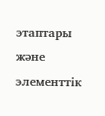этаптары және элементтік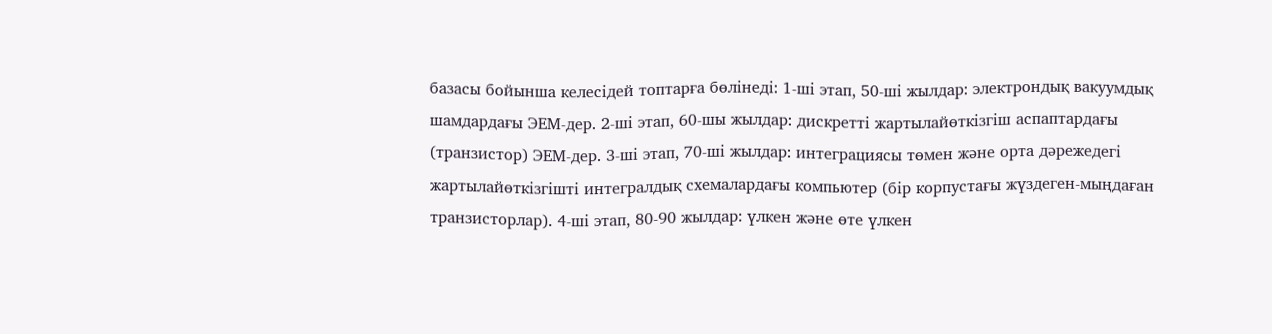базасы бойынша келесідей топтарға бөлінеді: 1-ші этап, 50-ші жылдар: электрондық вакуумдық шамдардағы ЭЕМ-дер. 2-ші этап, 60-шы жылдар: дискретті жартылайөткізгіш аспаптардағы (транзистор) ЭЕМ-дер. 3-ші этап, 70-ші жылдар: интеграциясы төмен және орта дәрежедегі жартылайөткізгішті интегралдық схемалардағы компьютер (бір корпустағы жүздеген-мыңдаған транзисторлар). 4-ші этап, 80-90 жылдар: үлкен және өте үлкен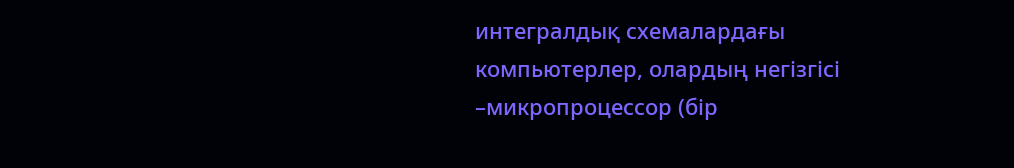интегралдық схемалардағы компьютерлер, олардың негізгісі –микропроцессор (бір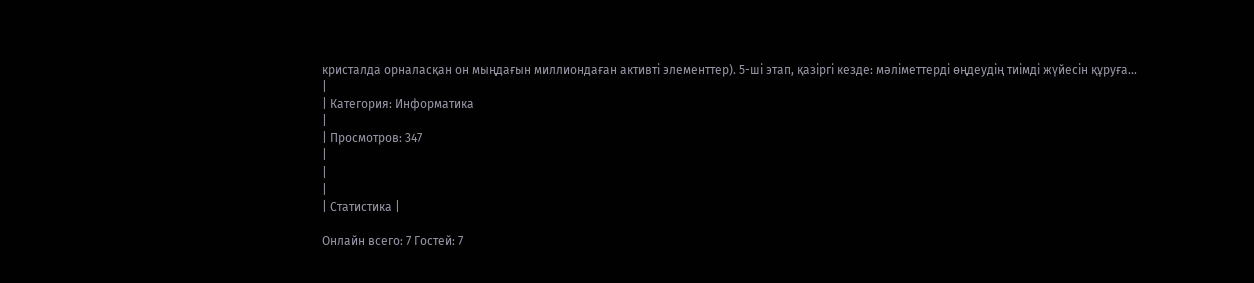кристалда орналасқан он мыңдағын миллиондаған активті элементтер). 5-ші этап, қазіргі кезде: мәліметтерді өңдеудің тиімді жүйесін құруға...
|
| Категория: Информатика
|
| Просмотров: 347
|
|
|
| Статистика |

Онлайн всего: 7 Гостей: 7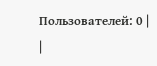Пользователей: 0 |
|